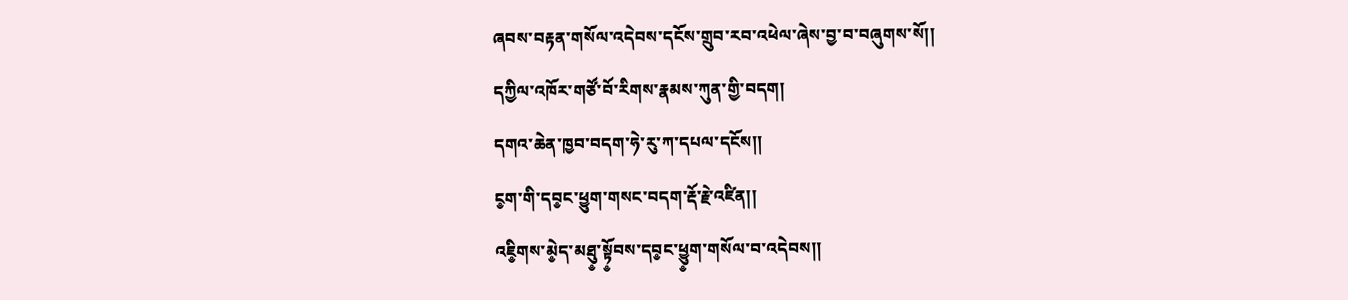ཞབས་བརྟན་གསོལ་འདེབས་དངོས་གྲུབ་རབ་འཕེལ་ཞེས་བྱ་བ་བཞུགས་སོ།།
དཀྱིལ་འཁོར་གཙོ་བོ་རིགས་རྣམས་ཀུན་གྱི་བདག།
དགའ་ཆེན་ཁྱབ་བདག་ཧེ་རུ་ཀ་དཔལ་དངོས།།
ང༵ག་གི་དབ༵ང་ཕྱུག་གསང་བདག་རྡོ་རྗེ་འཛིན།།
འཇི༵གས་མེ༵ད་མཐུ༵་སྟོ༵བས་དབ༵ང་ཕྱུ༵ག་གསོལ་བ་འདེབས།།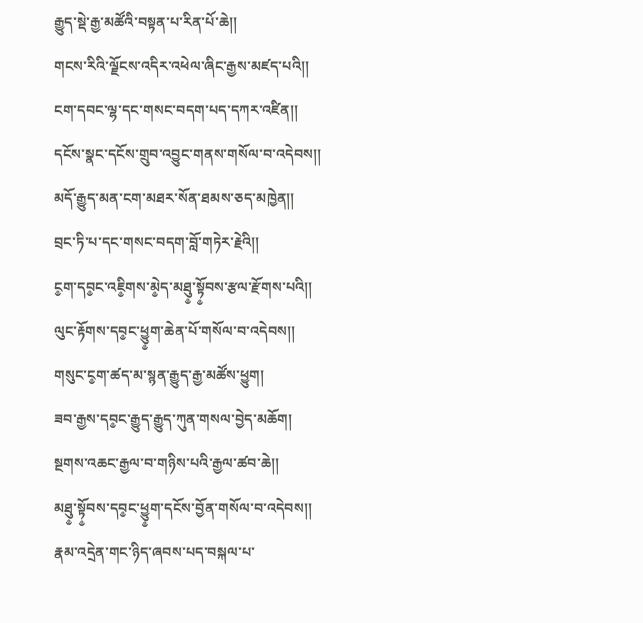རྒྱུད་སྡེ་རྒྱ་མཚོའི་བསྟན་པ་རིན་པོ་ཆེ།།
གངས་རིའི་ལྗོངས་འདིར་འཕེལ་ཞིང་རྒྱས་མཛད་པའི།།
ངག་དབང་ལྷ་དང་གསང་བདག་པད་དཀར་འཛིན།།
དངོས་སྣང་དངོས་གྲུབ་འབྱུང་གནས་གསོལ་བ་འདེབས།།
མདོ་རྒྱུད་མན་ངག་མཐར་སོན་ཐམས་ཅད་མཁྱེན།།
བྲང་ཏི་པ་དང་གསང་བདག་བློ་གཏེར་རྗེའི།།
ང༵ག་དབ༵ང་འཇི༵གས་མེ༵ད་མཐུ༵་སྟོ༵བས་རྩལ་རྫོགས་པའི།།
ལུང་རྟོགས་དབ༵ང་ཕྱུ༵ག་ཆེན་པོ་གསོལ་བ་འདེབས།།
གསུང་ང༵ག་ཚད་མ་སྙན་རྒྱུད་རྒྱ་མཚོས་ཕྱུག།
ཟབ་རྒྱས་དབ༵ང་རྒྱུད་རྒྱུད་ཀུན་གསལ་བྱེད་མཆོག།
སྔགས་འཆང་རྒྱལ་བ་གཉིས་པའི་རྒྱལ་ཚབ་ཆེ།།
མཐུ༵་སྟོ༵བས་དབ༵ང་ཕྱུ༵ག་དངོས་བྱོན་གསོལ་བ་འདེབས།།
རྣམ་འདྲེན་གང་ཉིད་ཞབས་པད་བསྐལ་པ་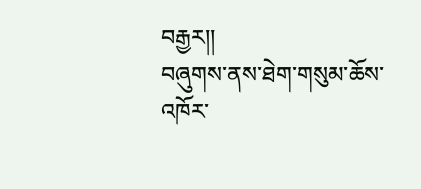བརྒྱར།།
བཞུགས་ནས་ཐེག་གསུམ་ཆོས་འཁོར་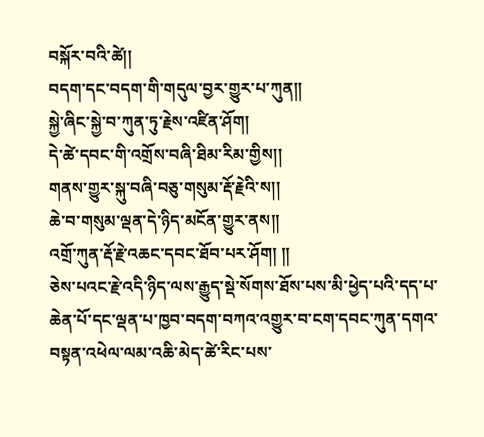བསྐོར་བའི་ཚེ།།
བདག་དང་བདག་གི་གདུལ་བྱར་གྱུར་པ་ཀུན།།
སྐྱེ་ཞིང་སྐྱེ་བ་ཀུན་ཏུ་རྗེས་འཛིན་ཤོག།
དེ་ཚེ་དབང་གི་འགྲོས་བཞི་ཐིམ་རིམ་གྱིས།།
གནས་གྱུར་སྐུ་བཞི་བཅུ་གསུམ་རྡོ་རྗེའི་ས།།
ཆེ་བ་གསུམ་ལྡན་དེ་ཉིད་མངོན་གྱུར་ནས།།
འགྲོ་ཀུན་རྡོ་རྗེ་འཆང་དབང་ཐོབ་པར་ཤོག། །།
ཅེས་པའང་རྗེ་འདི་ཉིད་ལས་རྒྱུད་སྡེ་སོགས་ཐོས་པས་མི་ཕྱེད་པའི་དད་པ་ཆེན་པོ་དང་ལྡན་པ་ཁྱབ་བདག་བཀའ་འགྱུར་བ་ངག་དབང་ཀུན་དགའ་བསྟན་འཕེལ་ལམ་འཆི་མེད་ཚེ་རིང་པས་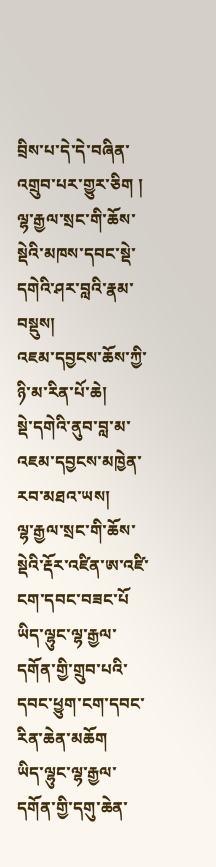བྲིས་པ་དེ་དེ་བཞིན་འགྲུབ་པར་གྱུར་ཅིག །
ལྷ་རྒྱལ་སྲང་གི་ཆོས་སྡེའི་མཁས་དབང་སྡེ་དགེའི་ཤར་བླའི་རྣམ་བསྡུས།
འཇམ་དབྱངས་ཆོས་ཀྱི་ཉི་མ་རིན་པོ་ཆེ།
སྡེ་དགེའི་ནུབ་བླ་མ་འཇམ་དབྱངས་མཁྱེན་རབ་མཐའ་ཡས།
ལྷ་རྒྱལ་སྲང་གི་ཆོས་སྡེའི་རྡོར་འཛིན་ཨ་འཛི་ངག་དབང་བཟང་པོ
ཡིད་ལྷུང་ལྷ་རྒྱལ་དགོན་གྱི་གྲུབ་པའི་དབང་ཕྱུག་ངག་དབང་རིན་ཆེན་མཆོག
ཡིད་ལྷུང་ལྷ་རྒྱལ་དགོན་གྱི་དགུ་ཆེན་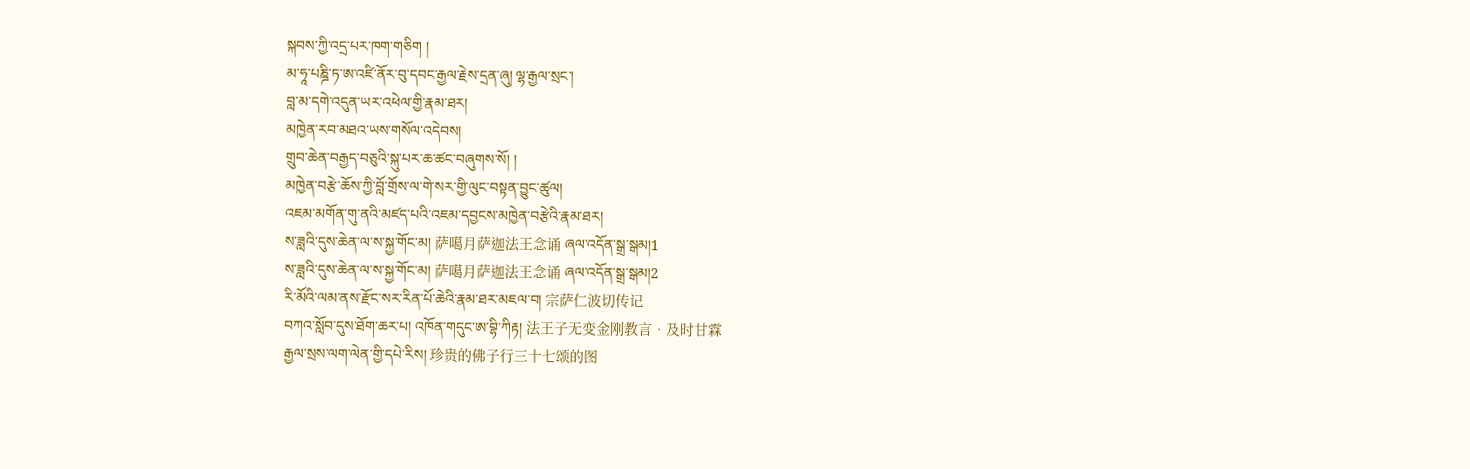སྐབས་ཀྱི་འདྲ་པར་ཁག་གཅིག །
མ་ཧཱ་པཎྜི་ཏ་ཨ་འཛི་ནོར་བུ་དབང་རྒྱལ་རྗེས་དྲན་ཞུ། ལྷ་རྒྱལ་སྲང་།
བླ་མ་དགེ་འདུན་ཡར་འཕེལ་གྱི་རྣམ་ཐར།
མཁྱེན་རབ་མཐའ་ཡས་གསོལ་འདེབས།
གྲུབ་ཆེན་བརྒྱད་བཅུའི་སྐུ་པར་ཆ་ཚང་བཞུགས་སོ། །
མཁྱེན་བརྩེ་ཆོས་ཀྱི་བློ་གྲོས་ལ་གེ་སར་གྱི་ལུང་བསྟན་བྱུང་ཚུལ།
འཇམ་མགོན་གུ་ནའི་མཛད་པའི་འཇམ་དབྱངས་མཁྱེན་བརྩེའི་རྣམ་ཐར།
ས་ཟླའི་དུས་ཆེན་ལ་ས་སྐྱ་གོང་མ། 萨噶月萨迦法王念诵 ཞལ་འདོན་སྒྲ་སྒམ།1
ས་ཟླའི་དུས་ཆེན་ལ་ས་སྐྱ་གོང་མ། 萨噶月萨迦法王念诵 ཞལ་འདོན་སྒྲ་སྒམ།2
རི་མོའི་ལམ་ནས་རྫོང་སར་རིན་པོ་ཆེའི་རྣམ་ཐར་མཇལ་བ། 宗萨仁波切传记
བཀའ་སློབ་དུས་ཐོག་ཆར་པ། འཁོན་གདུང་ཨ་བྷི་ཀིརྟ། 法王子无变金刚教言•及时甘霖
རྒྱལ་སྲས་ལག་ལེན་གྱི་དཔེ་རིས། 珍贵的佛子行三十七颂的图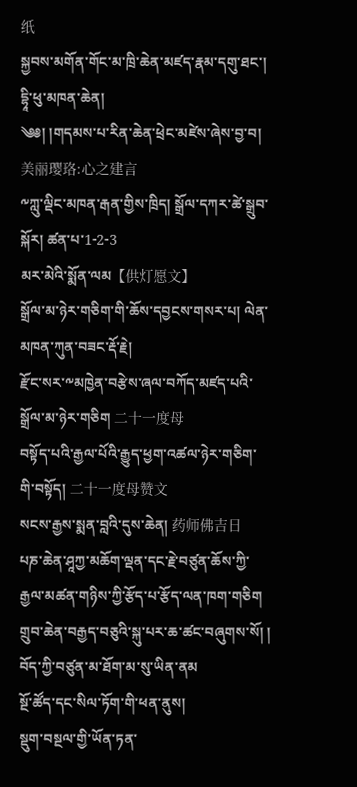纸
སྐྱབས་མགོན་གོང་མ་ཁྲི་ཆེན་མཛད་རྣམ་དགུ་ཐང་། དྷཱི་ཕུ་མཁན་ཆེན།
༄༅། །གདམས་པ་རིན་ཆེན་ཕྲེང་མཛེས་ཞེས་བྱ་བ། 美丽璎珞:心之建言
༸ཀླུ་ལྡིང་མཁན་རྒན་གྱིས་ཁྲིད། སྒྲོལ་དཀར་ཚེ་སྒྲུབ་སྐོར། ཚན་པ་1-2-3
མར་མེའི་སྨོན་ལམ【供灯愿文】
སྒྲོལ་མ་ཉེར་གཅིག་གི་ཆོས་དབྱངས་གསར་པ། ལེན་མཁན་ཀུན་བཟང་རྡོ་རྗེ།
རྫོང་སར་༸མཁྱེན་བརྩེས་ཞལ་བཀོད་མཛད་པའི་སྒྲོལ་མ་ཉེར་གཅིག 二十一度母
བསྟོད་པའི་རྒྱལ་པོའི་རྒྱུད་ཕྱག་འཚལ་ཉེར་གཅིག་གི་བསྟོད། 二十一度母赞文
སངས་རྒྱས་སྨན་བླའི་དུས་ཆེན། 药师佛吉日
པཎ་ཆེན་ཤཱཀྱ་མཆོག་ལྡན་དང་རྗེ་བཙུན་ཆོས་ཀྱི་རྒྱལ་མཚན་གཉིས་ཀྱི་རྩོད་པ་རྩོད་ལན་ཁག་གཅིག
གྲུབ་ཆེན་བརྒྱད་བཅུའི་སྐུ་པར་ཆ་ཚང་བཞུགས་སོ། །
བོད་ཀྱི་བཙུན་མ་ཐོག་མ་སུ་ཡིན་ནམ
སྔོ་ཚོད་དང་སིལ་ཏོག་གི་ཕན་ནུས།
སྡུག་བསྔལ་གྱི་ཡོན་ཏན་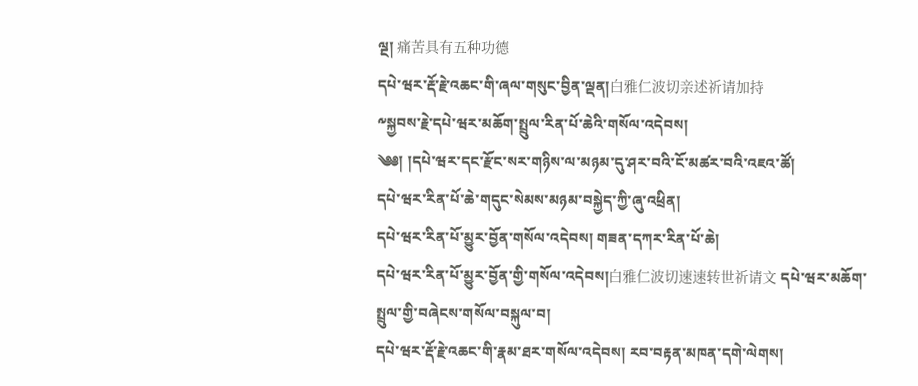ལྔ། 痛苦具有五种功德
དཔེ་ཝར་རྡོ་རྗེ་འཆང་གི་ཞལ་གསུང་བྱིན་ལྡན།白雅仁波切亲述祈请加持
༸སྐྱབས་རྗེ་དཔེ་ཝར་མཆོག་སྤྲུལ་རིན་པོ་ཆེའི་གསོལ་འདེབས།
༄༅། །དཔེ་ཝར་དང་རྫོང་སར་གཉིས་ལ་མཉམ་དུ་ཤར་བའི་ངོ་མཚར་བའི་འཇའ་ཚོ།
དཔེ་ཝར་རིན་པོ་ཆེ་གདུང་སེམས་མཉམ་བསྐྱེད་ཀྱི་ཞུ་འཕྲིན།
དཔེ་ཝར་རིན་པོ་མྱུར་བྱོན་གསོལ་འདེབས། གཟན་དཀར་རིན་པོ་ཆེ།
དཔེ་ཝར་རིན་པོ་མྱུར་བྱོན་གྱི་གསོལ་འདེབས།白雅仁波切速速转世祈请文 དཔེ་ཝར་མཆོག་སྤྲུལ་གྱི་བཞེངས་གསོལ་བསྐུལ་བ།
དཔེ་ཝར་རྡོ་རྗེ་འཆང་གི་རྣམ་ཐར་གསོལ་འདེབས། རབ་བརྟན་མཁན་དགེ་ལེགས།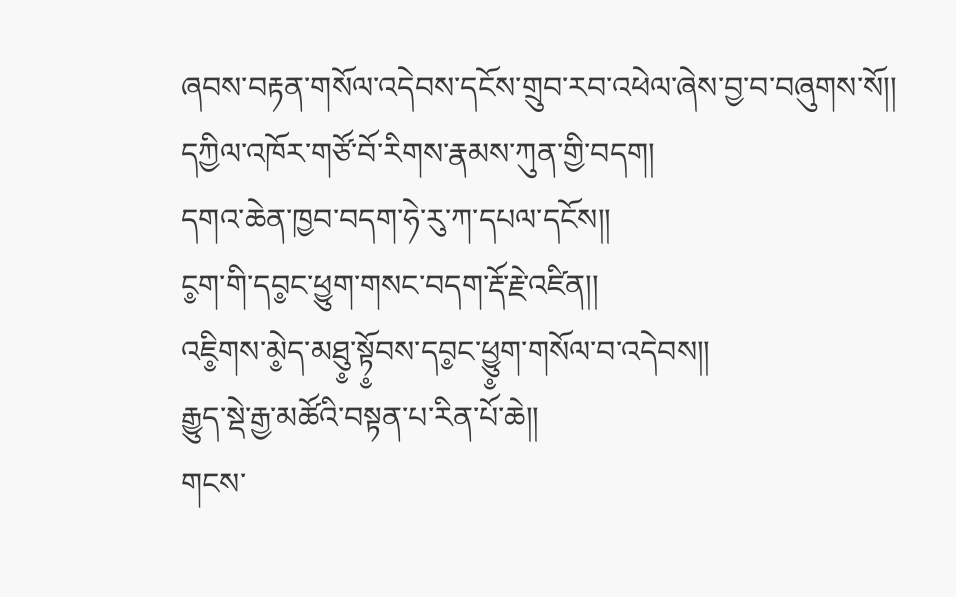ཞབས་བརྟན་གསོལ་འདེབས་དངོས་གྲུབ་རབ་འཕེལ་ཞེས་བྱ་བ་བཞུགས་སོ།།
དཀྱིལ་འཁོར་གཙོ་བོ་རིགས་རྣམས་ཀུན་གྱི་བདག།
དགའ་ཆེན་ཁྱབ་བདག་ཧེ་རུ་ཀ་དཔལ་དངོས།།
ང༵ག་གི་དབ༵ང་ཕྱུག་གསང་བདག་རྡོ་རྗེ་འཛིན།།
འཇི༵གས་མེ༵ད་མཐུ༵་སྟོ༵བས་དབ༵ང་ཕྱུ༵ག་གསོལ་བ་འདེབས།།
རྒྱུད་སྡེ་རྒྱ་མཚོའི་བསྟན་པ་རིན་པོ་ཆེ།།
གངས་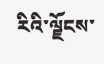རིའི་ལྗོངས་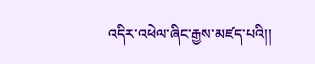འདིར་འཕེལ་ཞིང་རྒྱས་མཛད་པའི།།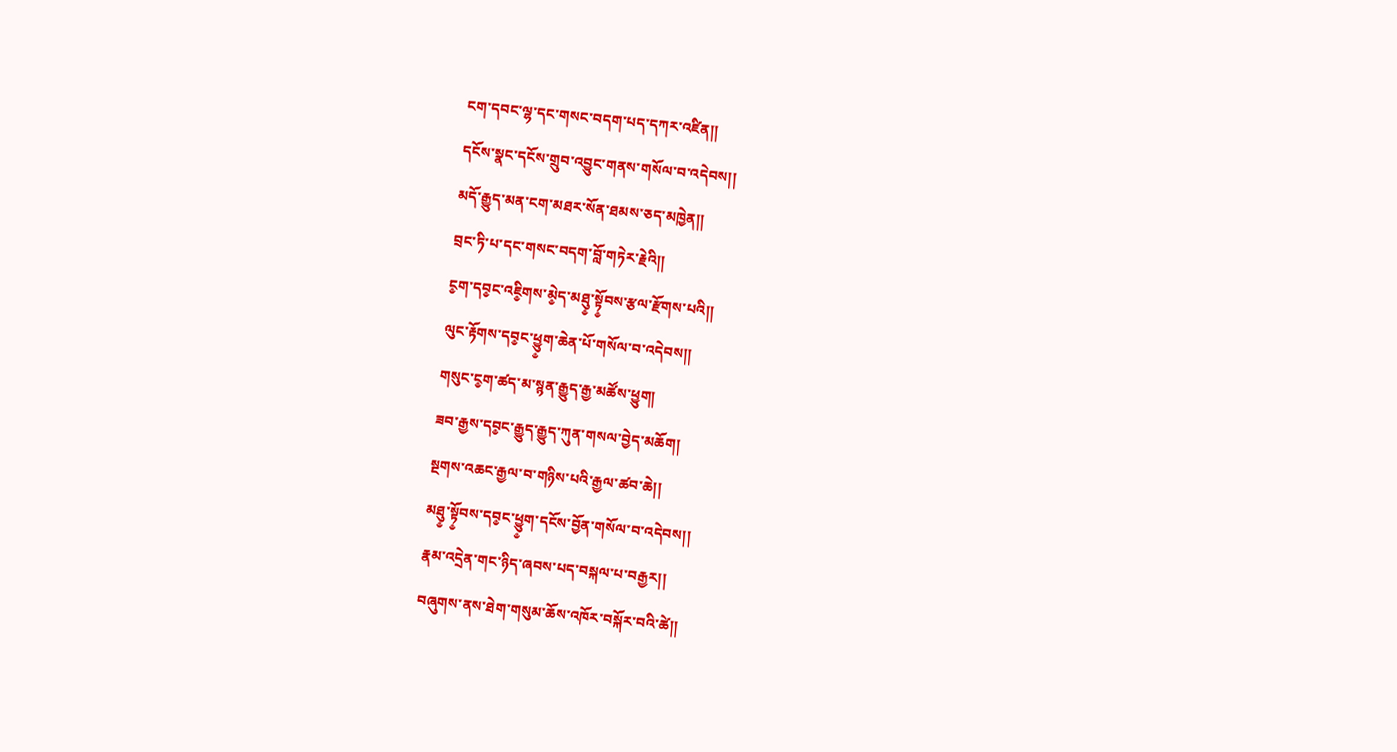ངག་དབང་ལྷ་དང་གསང་བདག་པད་དཀར་འཛིན།།
དངོས་སྣང་དངོས་གྲུབ་འབྱུང་གནས་གསོལ་བ་འདེབས།།
མདོ་རྒྱུད་མན་ངག་མཐར་སོན་ཐམས་ཅད་མཁྱེན།།
བྲང་ཏི་པ་དང་གསང་བདག་བློ་གཏེར་རྗེའི།།
ང༵ག་དབ༵ང་འཇི༵གས་མེ༵ད་མཐུ༵་སྟོ༵བས་རྩལ་རྫོགས་པའི།།
ལུང་རྟོགས་དབ༵ང་ཕྱུ༵ག་ཆེན་པོ་གསོལ་བ་འདེབས།།
གསུང་ང༵ག་ཚད་མ་སྙན་རྒྱུད་རྒྱ་མཚོས་ཕྱུག།
ཟབ་རྒྱས་དབ༵ང་རྒྱུད་རྒྱུད་ཀུན་གསལ་བྱེད་མཆོག།
སྔགས་འཆང་རྒྱལ་བ་གཉིས་པའི་རྒྱལ་ཚབ་ཆེ།།
མཐུ༵་སྟོ༵བས་དབ༵ང་ཕྱུ༵ག་དངོས་བྱོན་གསོལ་བ་འདེབས།།
རྣམ་འདྲེན་གང་ཉིད་ཞབས་པད་བསྐལ་པ་བརྒྱར།།
བཞུགས་ནས་ཐེག་གསུམ་ཆོས་འཁོར་བསྐོར་བའི་ཚེ།།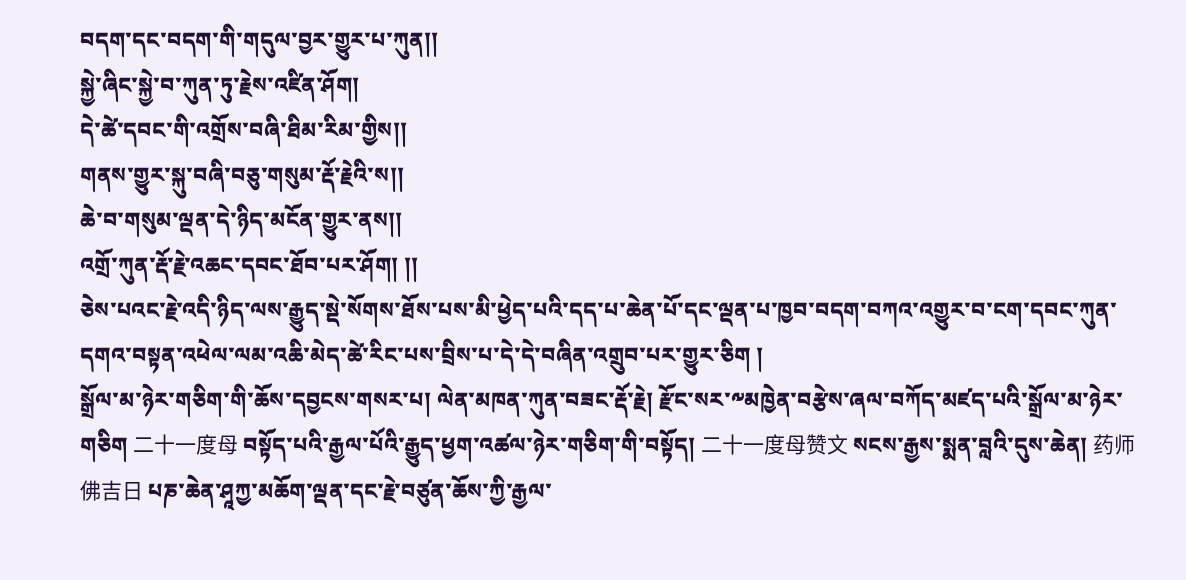བདག་དང་བདག་གི་གདུལ་བྱར་གྱུར་པ་ཀུན།།
སྐྱེ་ཞིང་སྐྱེ་བ་ཀུན་ཏུ་རྗེས་འཛིན་ཤོག།
དེ་ཚེ་དབང་གི་འགྲོས་བཞི་ཐིམ་རིམ་གྱིས།།
གནས་གྱུར་སྐུ་བཞི་བཅུ་གསུམ་རྡོ་རྗེའི་ས།།
ཆེ་བ་གསུམ་ལྡན་དེ་ཉིད་མངོན་གྱུར་ནས།།
འགྲོ་ཀུན་རྡོ་རྗེ་འཆང་དབང་ཐོབ་པར་ཤོག། །།
ཅེས་པའང་རྗེ་འདི་ཉིད་ལས་རྒྱུད་སྡེ་སོགས་ཐོས་པས་མི་ཕྱེད་པའི་དད་པ་ཆེན་པོ་དང་ལྡན་པ་ཁྱབ་བདག་བཀའ་འགྱུར་བ་ངག་དབང་ཀུན་དགའ་བསྟན་འཕེལ་ལམ་འཆི་མེད་ཚེ་རིང་པས་བྲིས་པ་དེ་དེ་བཞིན་འགྲུབ་པར་གྱུར་ཅིག །
སྒྲོལ་མ་ཉེར་གཅིག་གི་ཆོས་དབྱངས་གསར་པ། ལེན་མཁན་ཀུན་བཟང་རྡོ་རྗེ། རྫོང་སར་༸མཁྱེན་བརྩེས་ཞལ་བཀོད་མཛད་པའི་སྒྲོལ་མ་ཉེར་གཅིག 二十一度母 བསྟོད་པའི་རྒྱལ་པོའི་རྒྱུད་ཕྱག་འཚལ་ཉེར་གཅིག་གི་བསྟོད། 二十一度母赞文 སངས་རྒྱས་སྨན་བླའི་དུས་ཆེན། 药师佛吉日 པཎ་ཆེན་ཤཱཀྱ་མཆོག་ལྡན་དང་རྗེ་བཙུན་ཆོས་ཀྱི་རྒྱལ་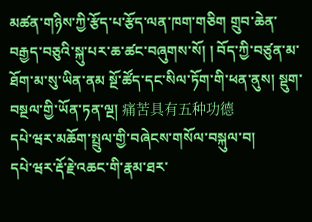མཚན་གཉིས་ཀྱི་རྩོད་པ་རྩོད་ལན་ཁག་གཅིག གྲུབ་ཆེན་བརྒྱད་བཅུའི་སྐུ་པར་ཆ་ཚང་བཞུགས་སོ། ། བོད་ཀྱི་བཙུན་མ་ཐོག་མ་སུ་ཡིན་ནམ སྔོ་ཚོད་དང་སིལ་ཏོག་གི་ཕན་ནུས། སྡུག་བསྔལ་གྱི་ཡོན་ཏན་ལྔ། 痛苦具有五种功德
དཔེ་ཝར་མཆོག་སྤྲུལ་གྱི་བཞེངས་གསོལ་བསྐུལ་བ།
དཔེ་ཝར་རྡོ་རྗེ་འཆང་གི་རྣམ་ཐར་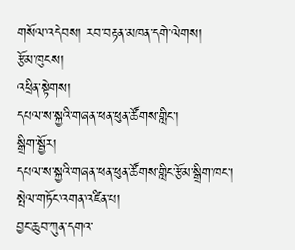གསོལ་འདེབས། རབ་བརྟན་མཁན་དགེ་ལེགས།
རྩོམ་ཁུངས།
འཕྲིན་སྟེགས།
དཔལ་ས་སྐྱའི་གཞན་ཕན་ཕུན་ཚོགས་གླིང་།
སྒྲིག་སྦྱོར།
དཔལ་ས་སྐྱའི་གཞན་ཕན་ཕུན་ཚོགས་གླིང་རྩོམ་སྒྲིག་ཁང་།
སྤེལ་གཏོང་འགན་འཛིན་པ།
བྱང་ཆུབ་ཀུན་དགའ་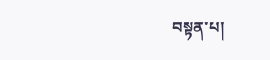བསྟན་པ།